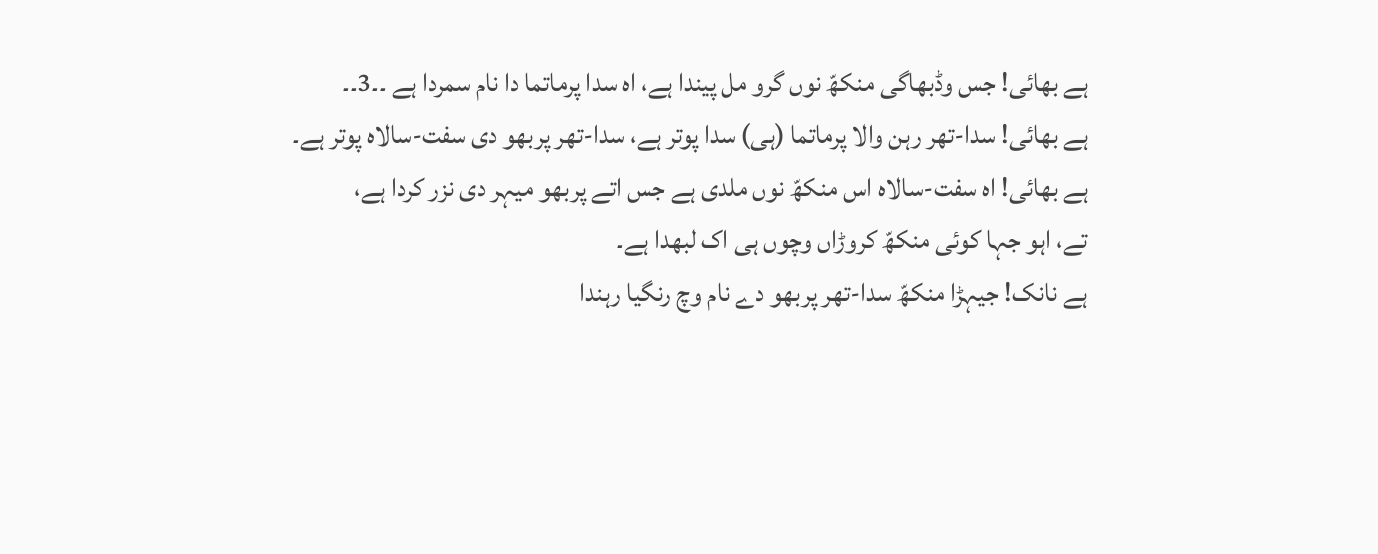ہے بھائی! جس وڈبھاگی منکھّ نوں گرو مل پیندا ہے، اہ سدا پرماتما دا نام سمردا ہے ۔۔3۔۔
ہے بھائی! سدا-تھر رہن والا پرماتما (ہی) سدا پوتر ہے، سدا-تھر پربھو دی سفت-سالاہ پوتر ہے۔
ہے بھائی! اہ سفت-سالاہ اس منکھّ نوں ملدی ہے جس اتے پربھو میہر دی نزر کردا ہے،
تے، اہو جہا کوئی منکھّ کروڑاں وچوں ہی اک لبھدا ہے۔
ہے نانک! جیہڑا منکھّ سدا-تھر پربھو دے نام وچ رنگیا رہندا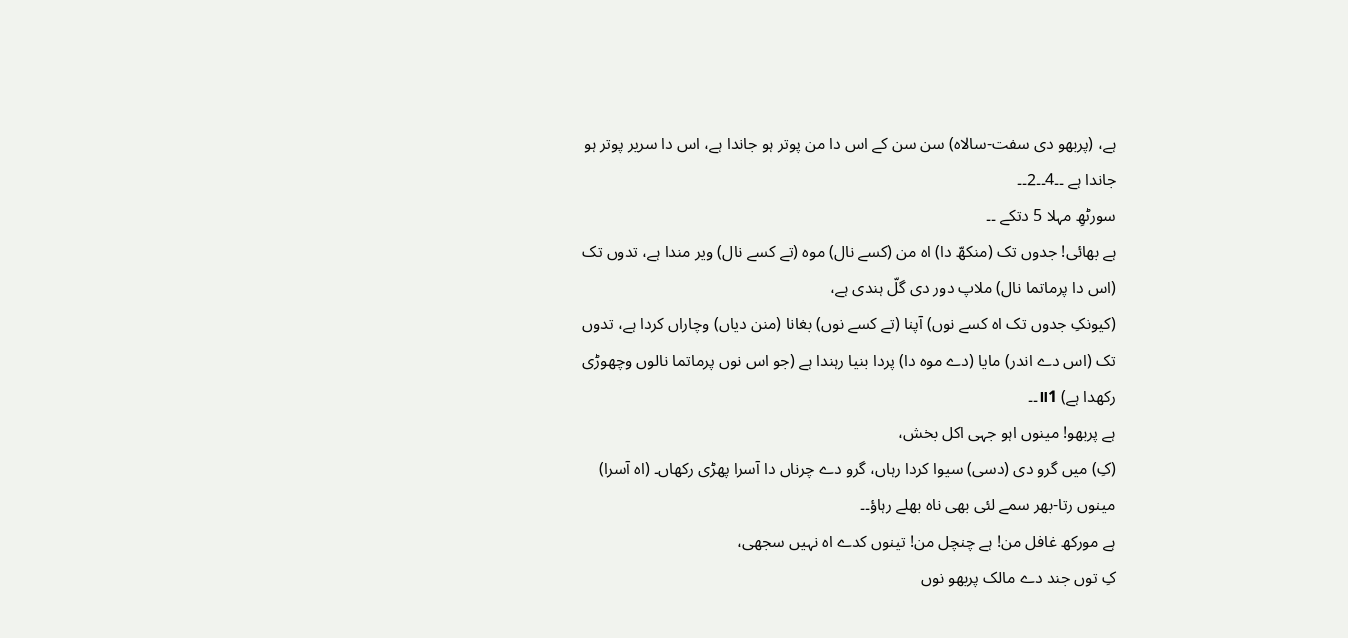ہے، (پربھو دی سفت-سالاہ) سن سن کے اس دا من پوتر ہو جاندا ہے، اس دا سریر پوتر ہو جاندا ہے ۔۔4۔۔2۔۔
سورٹھِ مہلا 5 دتکے ۔۔
ہے بھائی! جدوں تک (منکھّ دا) اہ من (کسے نال) موہ (تے کسے نال) ویر مندا ہے، تدوں تک (اس دا پرماتما نال) ملاپ دور دی گلّ ہندی ہے،
(کیونکِ جدوں تک اہ کسے نوں) آپنا (تے کسے نوں) بغانا (منن دیاں) وچاراں کردا ہے، تدوں تک (اس دے اندر) مایا (دے موہ دا) پردا بنیا رہندا ہے (جو اس نوں پرماتما نالوں وچھوڑی رکھدا ہے) ॥1۔۔
ہے پربھو! مینوں اہو جہی اکل بخش،
(کِ) میں گرو دی (دسی) سیوا کردا رہاں، گرو دے چرناں دا آسرا پھڑی رکھاں۔ (اہ آسرا) مینوں رتا-بھر سمے لئی بھی ناہ بھلے رہاؤ۔۔
ہے مورکھ غافل من! ہے چنچل من! تینوں کدے اہ نہیں سجھی،
کِ توں جند دے مالک پربھو نوں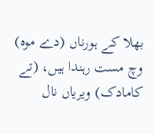بھلا کے ہورناں (دے موہ) وچ مست رہندا ہیں، (تے کامادک) ویریاں نال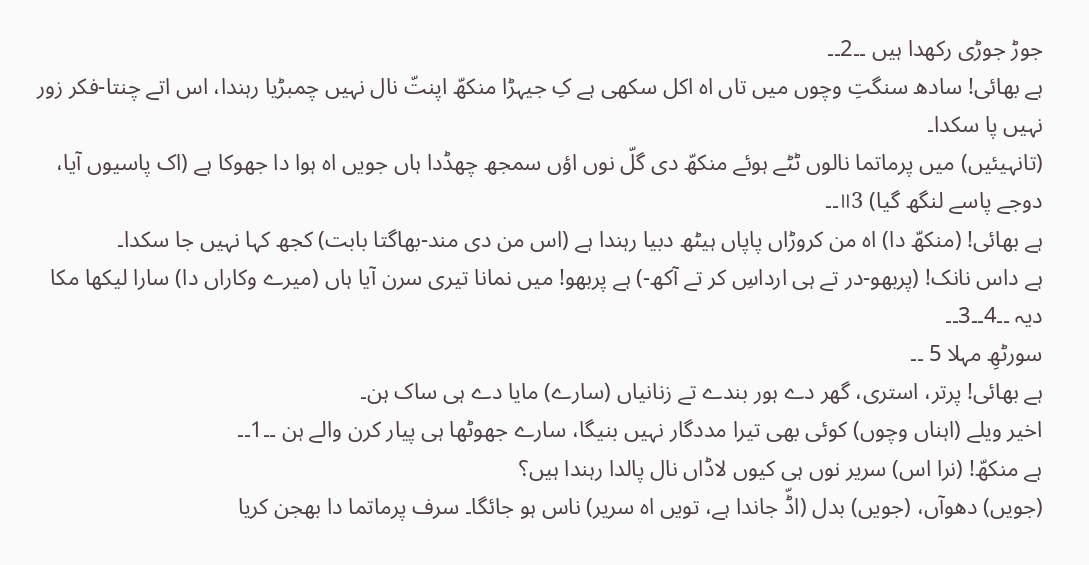جوڑ جوڑی رکھدا ہیں ۔۔2۔۔
ہے بھائی! سادھ سنگتِ وچوں میں تاں اہ اکل سکھی ہے کِ جیہڑا منکھّ اپنتّ نال نہیں چمبڑیا رہندا، اس اتے چنتا-فکر زور نہیں پا سکدا۔
(تانہیئیں) میں پرماتما نالوں ٹٹے ہوئے منکھّ دی گلّ نوں اؤں سمجھ چھڈدا ہاں جویں اہ ہوا دا جھوکا ہے (اک پاسیوں آیا، دوجے پاسے لنگھ گیا) ॥3۔۔
ہے بھائی! (منکھّ دا) اہ من کروڑاں پاپاں ہیٹھ دبیا رہندا ہے (اس من دی مند-بھاگتا بابت) کجھ کہا نہیں جا سکدا۔
ہے داس نانک! (پربھو-در تے ہی ارداسِ کر تے آکھ-) ہے پربھو! میں نمانا تیری سرن آیا ہاں (میرے وکاراں دا) سارا لیکھا مکا دیہ ۔۔4۔۔3۔۔
سورٹھِ مہلا 5 ۔۔
ہے بھائی! پرتر، استری، گھر دے ہور بندے تے زنانیاں (سارے) مایا دے ہی ساک ہن۔
اخیر ویلے (اہناں وچوں) کوئی بھی تیرا مددگار نہیں بنیگا، سارے جھوٹھا ہی پیار کرن والے ہن ۔۔1۔۔
ہے منکھّ! (نرا اس) سریر نوں ہی کیوں لاڈاں نال پالدا رہندا ہیں؟
(جویں) دھوآں، (جویں) بدل (اڈّ جاندا ہے، تویں اہ سریر) ناس ہو جائگا۔ سرف پرماتما دا بھجن کریا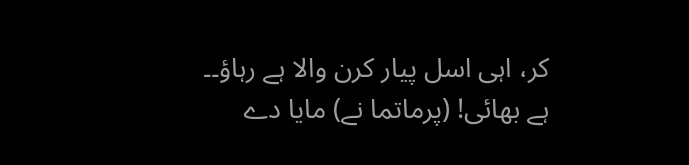کر، اہی اسل پیار کرن والا ہے رہاؤ۔۔
ہے بھائی! (پرماتما نے) مایا دے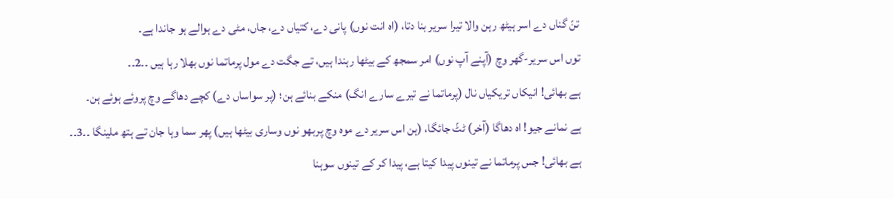تنّ گناں دے اسر ہیٹھ رہن والا تیرا سریر بنا دتا، (اہ انت نوں) پانی دے، کتیاں دے، جاں، مٹی دے ہوالے ہو جاندا ہے۔
توں اس سریر-گھر وچ (آپنے آپ نوں) امر سمجھ کے بیٹھا رہندا ہیں، تے جگت دے مول پرماتما نوں بھلا رہا ہیں ۔۔2۔۔
ہے بھائی! انیکاں تریکیاں نال (پرماتما نے تیرے سارے انگ) منکے بنائے ہن؛ (پر سواساں دے) کچے دھاگے وچ پروئے ہوئے ہن۔
ہے نمانے جیو! اہ دھاگا (آخر) ٹٹّ جائگا، (ہن اس سریر دے موہ وچ پربھو نوں وساری بیٹھا ہیں) پھر سما وہا جان تے ہتھ ملینگا ۔۔3۔۔
ہے بھائی! جس پرماتما نے تینوں پیدا کیتا ہے، پیدا کر کے تینوں سوہنا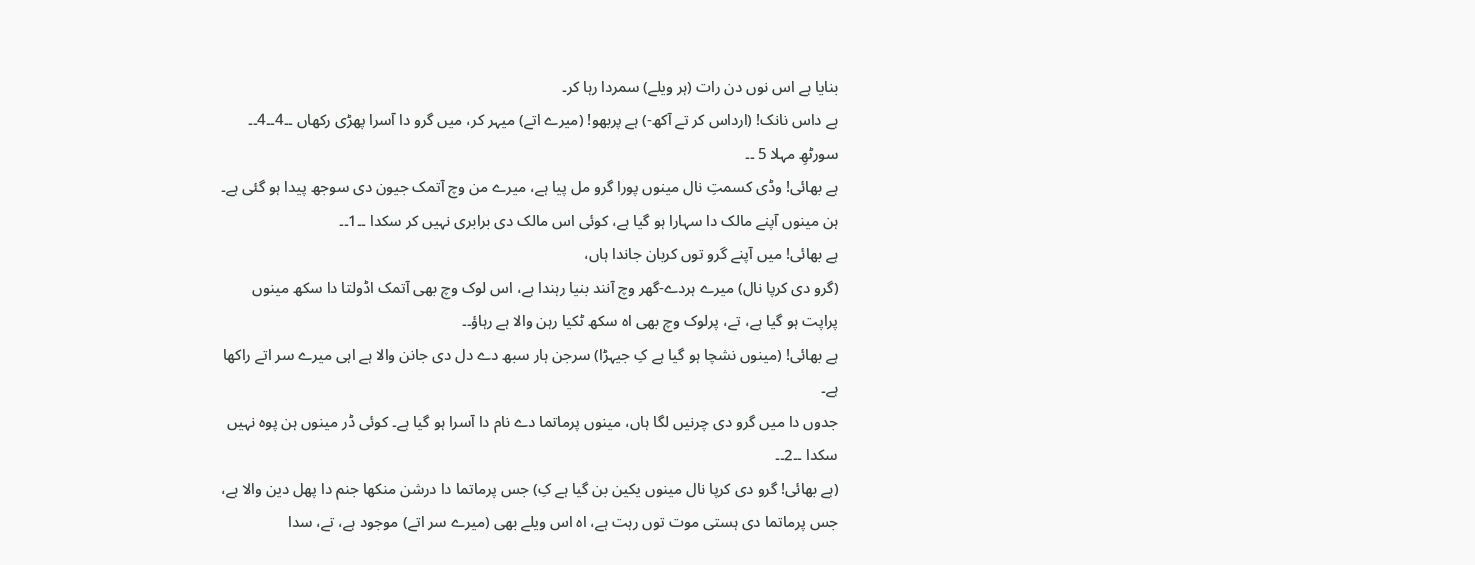بنایا ہے اس نوں دن رات (ہر ویلے) سمردا رہا کر۔
ہے داس نانک! (ارداس کر تے آکھ-) ہے پربھو! (میرے اتے) میہر کر، میں گرو دا آسرا پھڑی رکھاں ۔۔4۔۔4۔۔
سورٹھِ مہلا 5 ۔۔
ہے بھائی! وڈی کسمتِ نال مینوں پورا گرو مل پیا ہے، میرے من وچ آتمک جیون دی سوجھ پیدا ہو گئی ہے۔
ہن مینوں آپنے مالک دا سہارا ہو گیا ہے، کوئی اس مالک دی برابری نہیں کر سکدا ۔۔1۔۔
ہے بھائی! میں آپنے گرو توں کربان جاندا ہاں،
(گرو دی کرپا نال) میرے ہردے-گھر وچ آنند بنیا رہندا ہے، اس لوک وچ بھی آتمک اڈولتا دا سکھ مینوں پراپت ہو گیا ہے، تے، پرلوک وچ بھی اہ سکھ ٹکیا رہن والا ہے رہاؤ۔۔
ہے بھائی! (مینوں نشچا ہو گیا ہے کِ جیہڑا) سرجن ہار سبھ دے دل دی جانن والا ہے اہی میرے سر اتے راکھا ہے۔
جدوں دا میں گرو دی چرنیں لگا ہاں، مینوں پرماتما دے نام دا آسرا ہو گیا ہے۔ کوئی ڈر مینوں ہن پوہ نہیں سکدا ۔۔2۔۔
(ہے بھائی! گرو دی کرپا نال مینوں یکین بن گیا ہے کِ) جس پرماتما دا درشن منکھا جنم دا پھل دین والا ہے، جس پرماتما دی ہستی موت توں رہت ہے، اہ اس ویلے بھی (میرے سر اتے) موجود ہے، تے، سدا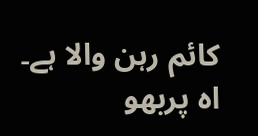کائم رہن والا ہے۔
اہ پربھو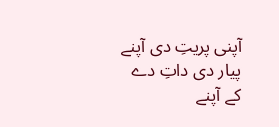آپنی پریتِ دی آپنے پیار دی داتِ دے کے آپنے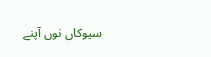سیوکاں نوں آپنے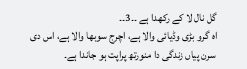گل نال لا کے رکھدا ہے ۔۔3۔۔
اہ گرو بڑی وڈیائی والا ہے، اچرج سوبھا والا ہے، اس دی سرن پیاں زندگی دا منورتھ پراپت ہو جاندا ہے۔